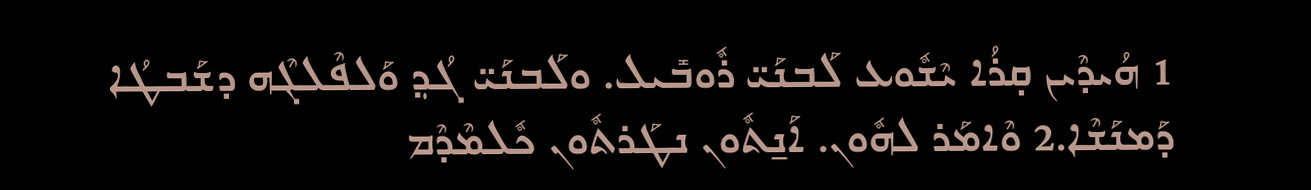1 ܗܳܝܕܶܝܢ ܩ̣ܪܳܐ ܝܶܫܽܘܥ ܠܰܒܢܰܝ̈ ܪܽܘܒܺܝܠ. ܘܠܰܒܢܰܝ̈ ܓܳܕ݂ ܘܰܠܦܶܠܓܶܗ ܕܫܰܒܛܳܐ ܕܰܡܢܰܫܶܐ.2 ܘܶܐܡܰܪ ܠܗܽܘܢ. ܐܰܢ̱ܬܽܘܢ ܢܛܰܪܬܽܘܢ ܟܽܠܡܶܕܶܡ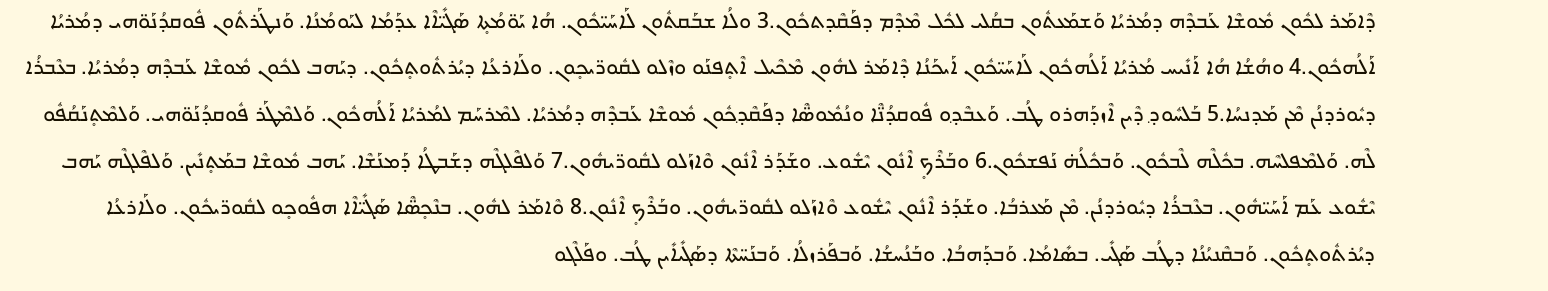ܕܶܐܡܰܪ ܠܟܽܘܢ ܡܽܘܫܶܐ ܥܰܒܕܶܗ ܕܡܳܪܝܳܐ ܘܰܫܡܰܥܬܽܘܢ ܒܩܳܠܝ ܠܟܽܠ ܡܶܕܶܡ ܕܦܰܩܶܕܬܟܽܘܢ.3 ܘܠܳܐ ܫܒܰܩܬܽܘܢ ܠܰܐܚܰܝ̈ܟܽܘܢ. ܗܳܐ ܝܰܘ̈ܡܳܬ̥ܐ ܣܰܓܺܝ̈ܐܶܐ ܥܕܰܡܳܐ ܠܝܰܘܡܳܢܳܐ. ܘܰܢܛܰܪܬܽܘܢ ܦܽܘܩܕܳܢܰܘ̈ܗܝ ܕܡܳܪܝܳܐ ܐܰܠܳܗܟܽܘܢ.4 ܘܗܳܫܳܐ ܗܳܐ ܐܰܢܺܝܚ ܡܳܪܝܳܐ ܐܰܠܳܗܟܽܘܢ ܠܰܐܚܰܝ̈ܟܽܘܢ ܐܰܝܟܰܢܳܐ ܕܶܐܡܰܪ ܠܗܽܘܢ ܡܶܟܶܝܠ ܐܶܬ̥ܦܢܰܘ ܘܙܶܠܘ ܠܩܽܘܖ̈ܝܟ̥ܘܢ. ܘܠܰܐܪܥܳܐ ܕܝܳܪܬܽܘܬ̥ܟܽܘܢ. ܕܝܰܗܒ ܠܟܽܘܢ ܡܽܘܫܶܐ ܥܰܒܕܶܗ ܕܡܳܪܝܳܐ. ܒܥܶܒܪܳܐ ܕܝܽܘܪܕܢܳܢ ܡܶܢ ܡܰܕܢܚܳܐ.5 ܒܰܠܚܽܘܕ݂ ܕܶܝܢ ܐܶܙܕܰܗܪܘ ܛܳܒ. ܘܰܥܒܶܕ݂ܘ ܦܽܘܩܕܳܢ̈ܶܐ ܘܢܳܡܽܘܣ̈ܶܐ ܕܦܰܩܶܕ݂ܟܽܘܢ ܡܽܘܫܶܐ ܥܰܒܕܶܗ ܕܡܳܪܝܳܐ. ܠܡܶܪܚܰܡ ܠܡܳܪܝܳܐ ܐܰܠܳܗܟܽܘܢ. ܘܰܠܡܶܛܰܪ ܦܽܘܩܕܳܢܰܘ̈ܗܝ. ܘܰܠܡܶܬ̥ܢܰܩܳܦܽܘ ܠܶܗ. ܘܰܠܡܶܦܠܚܶܗ. ܒܟܽܠܶܗ ܠܶܒܟܽܘܢ. ܘܰܒܟܽܠܳܗ̇ ܢܰܦܫܟܽܘܢ.6 ܘܒܰܪܶܟ̥ ܐܶܢܽܘܢ ܝܶܫܽܘܥ. ܘܫܰܕܰܪ ܐܶܢܽܘܢ ܘܶܐܙܰܠܘ ܠܩܽܘܖ̈ܝܗܽܘܢ.7 ܘܰܠܦܶܠܓܶܗ ܕܫܰܒܛܳܐ ܕܰܡܢܰܫܶܐ. ܝܰܗܒ ܡܽܘܫܶܐ ܒܡܰܬ̥ܢܺܝܢ. ܘܰܠܦܶܠܓܶܗ ܝܰܗܒ ܝܶܫܽܘܥ ܥܰܡ ܐܰܚܰܝ̈ܗܽܘܢ. ܒܥܶܒܪܳܐ ܕܝܽܘܪܕܢܳܢ. ܡܶܢ ܡܰܥܪܒܳܐ. ܘܫܰܕܰܪ ܐܶܢܽܘܢ ܝܶܫܽܘܥ ܘܶܐܙܰܠܘ ܠܩܽܘܖ̈ܝܗܽܘܢ. ܘܒܰܪܶܟ̥ ܐܶܢܽܘܢ.8 ܘܶܐܡܰܪ ܠܗܽܘܢ. ܒܢܶܟ̥ܣ̈ܶܐ ܣܰܓܺܝ̈ܐܶܐ ܗܦܽܘܟ̥ܘ ܠܩܽܘܖ̈ܝܟܽܘܢ. ܘܠܰܐܪܥܳܐ ܕܝܳܪܬܽܘܬ̥ܟܽܘܢ. ܘܰܒܩܶܢܝܳܢܳܐ ܕܛܳܒ ܣܰܓܺܝ. ܒܣܺܐܡܳܐ. ܘܰܒܕܰܗܒܳܐ. ܘܒܰܢܳܚܫܳܐ. ܘܰܒܦܰܪܙܠܳܐ. ܘܰܒܢܰܚ̈ܬܶܐ ܕܣܰܓܺܝܐܺܝܢ ܛܳܒ. ܘܦܰܠܶܓܘ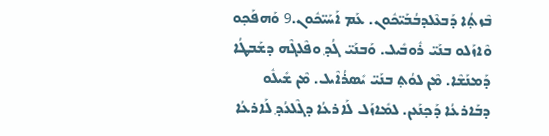ܒܶܙܬ̥ܳܐ ܕܰܒܥܶܠܕܒܳܒܰܝ̈ܟܽܘܢ. ܥܰܡ ܐܰܚܰܝ̈ܟܽܘܢ.9 ܘܰܗܦܰܟ̥ܘ ܘܶܐܙܰܠܘ ܒܢܰܝ̈ ܪܽܘܒܺܝܠ. ܘܰܒܢܰܝ̈ ܓܳܕ݂ ܘܦܶܠܓܶܗ ܕܫܰܒܛܳܐ ܕܰܡܢܰܫܶܐ. ܡܶܢ ܠܘܳܬ̥ ܒܢܰܝ̈ ܝܺܣܪܳܐܶܝܠ. ܡܶܢ ܫܺܝܠܽܘ ܕܒܰܐܪܥܳܐ ܕܰܟ̥ܢܰܥܢ. ܠܡܺܐܙܰܠ ܠܰܐܪܥܳܐ ܕܓܶܠܥܳܕ݂ ܠܰܐܪܥܳܐ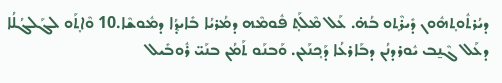ܕܝܳܪܬܽܘܬ̥ܗܽܘܢ ܕܺܝܪܶܬ̥ܘ ܒܳܗ̇. ܥܰܠ ܡܶܠܰܬ̥ ܦܽܘܡܶܗ ܕܡܳܪܝܳܐ ܒܺܐܝܕ݂ܳܐ ܕܡܽܘܫܶܐ.10 ܘܶܐܬ̥ܰܘ ܠܓܰܠܓܳܠܳܐ ܕܥܰܠ ܓܶܢ̱ܒ ܝܽܘܪܕܢܳܢ ܕܒܰܐܪܥܳܐ ܕܰܟ̥ܢܰܥܢ. ܘܰܒܢܰܘ ܬܰܡܳܢ ܒܢܰܝ̈ ܪܽܘܒܺܝܠ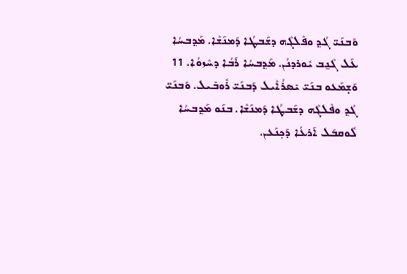ܘܰܒܢܰܝ̈ ܓܳܕ݂ ܘܦܶܠܓܶܗ ܕܫܰܒܛܳܐ ܕܰܡܢܰܫܶܐ. ܡܰܕ݂ܒܚܳܐ ܥܰܠ ܓܶܢ̱ܒ ܝܽܘܪܕܢܳܢ. ܡܰܕ݂ܒܚܳܐ ܪܰܒܳܐ ܕܚܶܙܘܳܐ. 11 ܘܰܫ̣ܡܰܥܘ ܒܢܰܝ̈ ܝܺܣܪܳܐܶܝܠ ܕܰܒܢܰܝ̈ ܪܽܘܒܺܝܠ. ܘܰܒܢܰܝ̈ ܓܳܕ݂ ܘܦܶܠܓܶܗ ܕܫܰܒܛܳܐ ܕܰܡܢܰܫܶܐ. ܒܢܰܘ ܡܰܕ݂ܒܚܳܐ ܠܽܘܩܒܰܠ ܐܰܪܥܳܐ ܕܰܟ̥ܢܰܥܢ.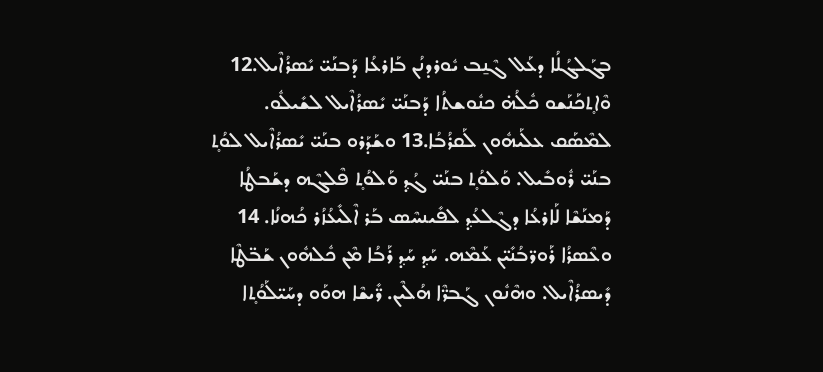ܒܓܰܠܓܳܠܳܐ ܕܥܰܠ ܓܶܢ̱ܒ ܝܽܘܪܕܢܳܢ ܒܰܐܪܥܳܐ ܕܰܒܢܰܝ̈ ܝܺܣܪܳܐܶܝܠ.12 ܘܶܐܬ̥ܟܰܢܰܫܘ ܟܽܠܳܗ̇ ܟܢܽܘܫܬܳܐ ܕܰܒܢܰܝ̈ ܝܺܣܪܳܐܶܝܠ ܠܫܺܝܠܽܘ. ܠܡܶܣܰܩ ܥܠܰܝܗܽܘܢ ܠܰܩܪܳܒܳܐ.13 ܘܫܰܕܰܪܘ ܒܢܰܝ̈ ܝܺܣܪܳܐܶܝܠ ܠܘܳܬ̥ ܒܢܰܝ̈ ܪܽܘܒܺܝܠ. ܘܰܠܘܳܬ̥ ܒܢܰܝ̈ ܓܳܕ݂ ܘܰܠܘܳܬ̥ ܦܶܠܓܶܗ ܕܫܰܒܛܳܐ ܕܰܡܢܰܫܶܐ ܠܰܐܪܥܳܐ ܕܓܶܠܥܳܕ݂ ܠܦܺܝܢܚܶܣ ܒܰܪ ܐܶܠܺܝܥܳܙܳܪ ܟܳܗܢܳܐ. 14 ܘܥܶܣܪܳܐ ܪܰܘܖ̈ܒܳܢܺܝ̈ܢ ܥܰܡܶܗ. ܚܰܕ݂ ܚܰܕ݂ ܪܰܒܳܐ ܡܶܢ ܟܽܠܗܽܘܢ ܫܰܒ̈ܛܶܐ ܕܺܝܣܪܳܐܶܝܠ. ܘܗܶܢܽܘܢ ܓܰܒܖ̈ܶܐ ܗܳܠܶܝܢ. ܖ̈ܺܝܫܶܐ ܗܘܰܘ ܕܚܰܝ̈ܠܰܘܳܬ̥ܐ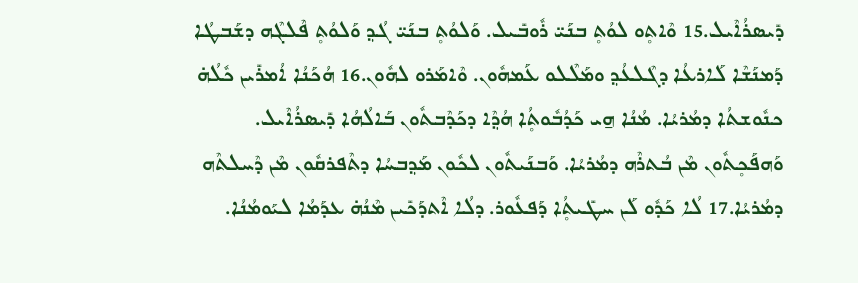ܕܺܝܣܪܳܐܶܝܠ.15 ܘܶܐܬ̥ܘ ܠܘܳܬ̥ ܒܢܰܝ̈ ܪܽܘܒܺܝܠ. ܘܰܠܘܳܬ̥ ܒܢܰܝ̈ ܓܳܕ݂ ܘܰܠܘܳܬ̥ ܦܶܠܓܶܗ ܕܫܰܒܛܳܐ ܕܰܡܢܰܫܶܐ ܠܰܐܪܥܳܐ ܕܓܶܠܥܳܕ݂ ܘܡܰܠܶܠܘ ܥܰܡܗܽܘܢ. ܘܶܐܡܰܪܘ ܠܗܽܘܢ.16 ܗܳܟܰܢܳܐ ܐܳܡܪܺܝܢ ܟܽܠܳܗ̇ ܟܢܽܘܫܬܳܐ ܕܡܳܪܝܳܐ. ܡܳܢܳܐ ܗ̱ܝ ܟܰܕܳܒܽܘܬ̥ܳܐ ܗܳܕ݂ܶܐ ܕܟܰܕܶܒܬܽܘܢ ܒܰܐܠܳܗܳܐ ܕܺܝܣܪܳܐܶܝܠ. ܘܰܗܦܰܟ̥ܬܽܘܢ ܡܶܢ ܒܳܬܪܶܗ ܕܡܳܪܝܳܐ. ܘܰܒܢܰܝܬܽܘܢ ܠܟܽܘܢ ܡܰܕ݂ܒܚܳܐ ܕܬܶܦܪܩܽܘܢ ܡܶܢ ܕܶܚܠܬܶܗ ܕܡܳܪܝܳܐ.17 ܠܳܐ ܟܰܕܽܘ ܠܰܢ ܚܛܺܝܬ̥ܳܐ ܕܰܦܥܽܘܪ. ܕܠܳܐ ܐܶܬܕܰܟܺܝܢ ܡܶܢܳܗ̇ ܥܕܰܡܳܐ ܠܝܰܘܡܳܢܳܐ.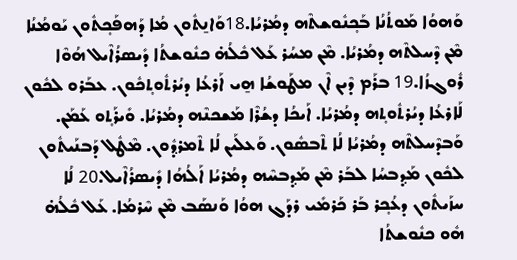ܘܰܗܘܳܐ ܡܰܘܬܳܢܳܐ ܒܰܟ̥ܢܽܘܫܬܶܗ ܕܡܳܪܝܳܐ.18ܘܰܐܢ̱ܬܽܘܢ ܡܳܐ ܕܰܗܦܰܟ̥ܬܽܘܢ ܝܰܘܡܳܢܳܐ ܡܶܢ ܕܶܚܠܬܶܗ ܕܡܳܪܝܳܐ. ܡܶܢ ܡܚܳܪ ܥܰܠ ܟܽܠܳܗ̇ ܟܢܽܘܫܬܳܐ ܕܺܝܣܪܳܐܶܝܠ ܗܳܘܶܐ ܪܽܘܓܙܳܐ.19 ܒܪܰܡ ܕܶܝܢ ܐܶܢ ܡܛܰܘܫܳܐ ܗ̱ܝ ܐܰܪܥܳܐ ܕܝܳܪܬܽܘܬ̥ܟܽܘܢ. ܥܒܰܪܘ ܠܟܽܘܢ ܠܰܐܪܥܳܐ ܕܝܳܪܬܽܘܬ̥ܗ ܕܡܳܪܝܳܐ. ܐܰܝܟܳܐ ܕܫܳܪܶܐ ܡܰܫܟܢܶܗ ܕܡܳܪܝܳܐ. ܘܺܝܪܰܬ̥ܘ ܥܰܡܰܢ. ܘܰܒܕܶܚܠܬܶܗ ܕܡܳܪܝܳܐ ܠܳܐ ܬܶܒܣܽܘܢ. ܘܰܥܠܰܝܢ ܠܳܐ ܬܶܡܪܕ݂ܽܘܢ. ܡܶܛܽܠ ܕܰܒܢܰܝܬܽܘܢ ܠܟܽܘܢ ܡܰܕ݂ܒܚܳܐ ܠܒܰܪ ܡܶܢ ܡܰܕ݂ܒܚܶܗ ܕܡܳܪܝܳܐ ܐܰ‌ܠܳܗܳܐ ܕܺܝܣܪܳܐܶܝܠ.20 ܠܳܐ ܚܙܰܝܬܽܘܢ ܕܥܳܟ̥ܪ ܒܰܪ ܟܰܪܡܺܝ ܪܕܰܓ ܗܘܳܐ ܘܰܢܣܰܒ ܡܶܢ ܚܶܪܡܳܐ. ܥܰܠ ܟܽܠܳܗ̇ ܗܽܘ ܟܢܽܘܫܬܳܐ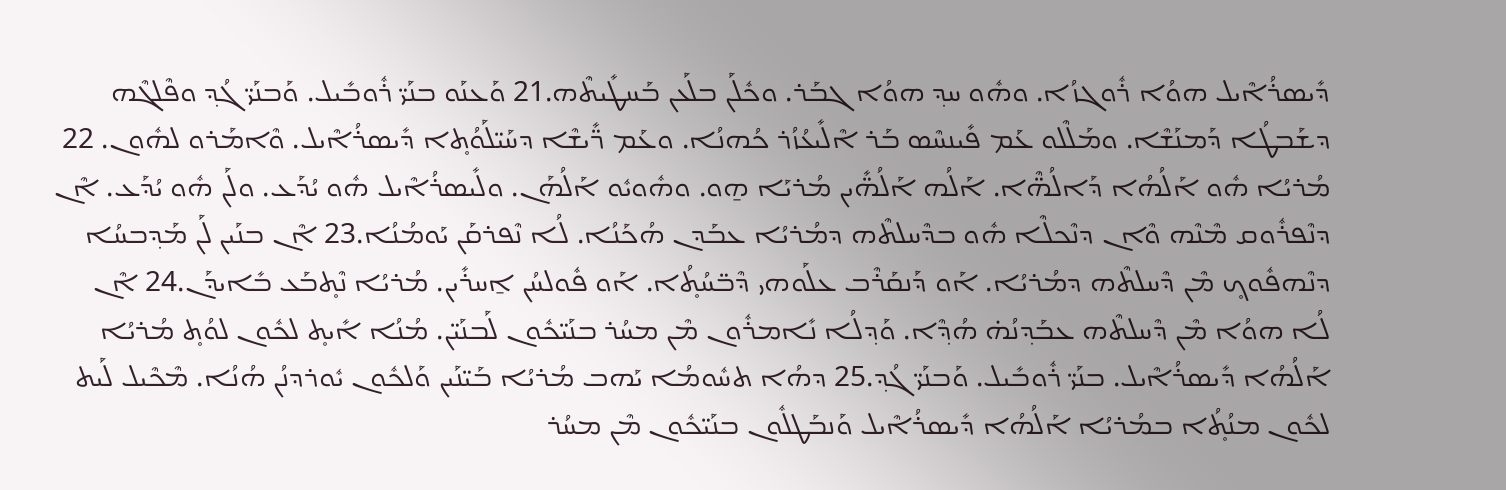ܕܺܝܣܪܳܐܶܝܠ ܗܘܳܐ ܪܽܘܓܙܳܐ. ܘܗܽܘ ܚܕ݂ ܗܘܳܐ ܓܒܰܪ. ܘܟܽܠܰܢ ܒܠܰܥܢ ܒܰܚܛܺܝܬܶܗ.21 ܘܰܥܢܰܘ ܒܢܰܝ̈ ܪܽܘܒܺܝܠ. ܘܰܒܢܰܝ̈ ܓܳܕ݂ ܘܦܶܠܓܶܗ ܕܫܰܒܛܳܐ ܕܰܡܢܰܫܶܐ. ܘܡܰܠܶܠܘ ܥܰܡ ܦܺܝܢܚܶܣ ܒܰܪ ܐܶܠܺܝܥܳܙܳܪ ܟܳܗܢܳܐ. ܘܥܰܡ ܖ̈ܺܝܫܶܐ ܕܚܰܝ̈ܠܰܘܳܬ̥ܐ ܕܺܝܣܪܳܐܶܝܠ. ܘܶܐܡܰܪܘ ܠܗܽܘܢ. 22 ܡܳܪܝܳܐ ܗܽܘ ܐܰ‌ܠܳܗܳܐ ܕܰܐܠܳܗ̈ܶܐ. ܐܰܠܳܗ ܐܰܠܳܗ̈ܺܝܢ ܡܳܪܝܰܐ ܗ̱ܘ. ܘܗܽܘܝܽܘ ܐܰܠܳܗܰܢ. ܘܠܺܝܣܪܳܐܶܝܠ ܗܽܘ ܝܳܕܰܥ. ܘܠܰܢ ܗܽܘ ܝܳܕܰܥ. ܐܶܢ ܕܢܶܦܪܽܘܩ ܡܶܢܶܗ ܘܶܐܢ ܕܢܶܟܠܶܐ ܗܽܘ ܒܕܶܚܠܬܶܗ ܕܡܳܪܝܳܐ ܥܒܰܕܢ ܗܳܟܰܢܳܐ. ܠܳܐ ܢܶܦܪܩܰܢ ܝܰܘܡܳܢܳܐ.23 ܐܶܢ ܒܢܰܝܢ ܠܰܢ ܡܰܕ݂ܒܚܳܐ ܕܢܶܗܦܽܘܟ̥ ܡܶܢ ܕܶܚܠܬܶܗ ܕܡܳܪܝܳܐ. ܐܰܘ ܕܰܢܩܰܪܶܒ ܥܠܰܘܗܝ ܕܶܒ̈ܚܳܬ̥ܳܐ. ܐܰܘ ܦܽܘܠܚܳܢ ܐ̱ܚܪܺܝܢ. ܡܳܪܝܳܐ ܢܶܬ̥ܒܰܥ ܒܺܐܝܕܰܢ.24 ܐܶܢ ܠܳܐ ܗܘܳܐ ܡܶܢ ܕܶܚܠܬܶܗ ܥܒܰܕ݂ܢܳܗ̇ ܗܳܕ݂ܶܐ. ܘܰܕ݂ܠܳܐ ܢܺܐܡܪܽܘܢ ܡܶܢ ܡܚܳܪ ܒܢܰܝ̈ܟܽܘܢ ܠܰܒܢܰܝ̈ܢ. ܡܳܢܳܐ ܐܺܝܬ̥ ܠܟܽܘܢ ܠܘܳܬ̥ ܡܳܪܝܳܐ ܐܰ‌ܠܳܗܳܐ ܕܺܝܣܪܳܐܶܝܠ. ܒܢܰܝ̈ ܪܽܘܒܺܝܠ. ܘܰܒܢܰܝ̈ ܓܳܕ݂.25 ܕܗܳܐ ܬܚܽܘܡܳܐ ܝܰܗܒ ܡܳܪܝܳܐ ܒܰܝ̈ܢܰܝܢ ܘܰܠܟܽܘܢ ܝܽܘܪܕܢܳܢ ܗܳܢܳܐ. ܡܶܟܶܝܠ ܠܰܝܬ ܠܟܽܘܢ ܡܢܳܬ̥ܳܐ ܒܡܳܪܝܳܐ ܐܰ‌ܠܳܗܳܐ ܕܺܝܣܪܳܐܶܝܠ ܘܰܢܒܰܛܠܽܘܢ ܒܢܰܝ̈ܟܽܘܢ ܡܶܢ ܡܚܳܪ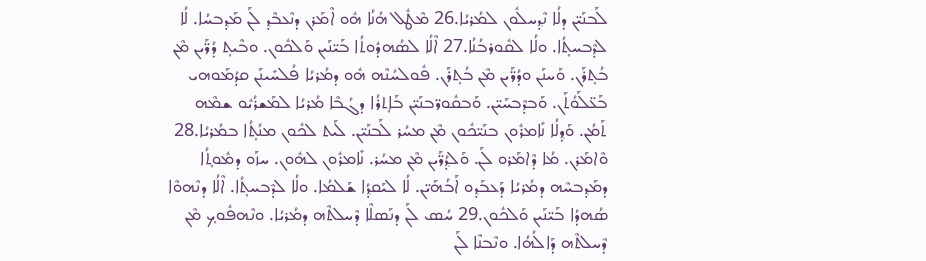ܠܰܒܢܰܝ̈ܢ ܕܠܳܐ ܢܶܕ݂ܚܠܽܘܢ ܠܡܳܪܝܳܐ.26 ܡܶܛܽܠ ܗܳܢܳܐ ܗܽܘ ܐܶܡܰܪܢ ܕܢܶܥܒܶܕ݂ ܠܰܢ ܡܰܕ݂ܒܚܳܐ. ܠܳܐ ܠܕܶܒܚܬ̥ܳܐ. ܘܠܳܐ ܠܩܽܘܪܒܳܢܳܐ.27 ܐܶܠܳܐ ܠܣܳܗܕܽܘܬܳܐ ܒܰܝ̈ܢܰܝܢ ܘܰܠܟܽܘܢ. ܘܒܶܝܬ̥ ܕܳܖ̈ܰܝܢ ܡܶܢ ܒܳܬ̥ܪܰܢ. ܘܰܚܢܰܢ ܘܕܳܖ̈ܰܝܢ ܡܶܢ ܒܳܬ̥ܪܰܢ. ܦܽܘܠܚܳܢܶܗ ܗܽܘ ܕܡܳܪܝܳܐ ܦܳܠܚܺܝܢܰܢ ܩܕܳܡܰܘܗܝ ܒܰܥ̈ܠܰܘܳܬܰܢ. ܘܰܒܕܶܒܚܰܝ̈ܢ. ܘܰܒܩܽܘܖ̈ܒܢܰܝ̈ܢ ܒܰܐܬ̥ܪܳܐ ܕܓܳܒܶܐ ܡܳܪܝܳܐ ܠܡܰܫܪܳܝܽܘ ܫܡܶܗ ܬܰܡܳܢ. ܘܰܕ݂ܠܳܐ ܢܺܐܡܪܽܘܢ ܒܢܰܝ̈ܟܽܘܢ ܡܶܢ ܡܚܳܪ ܠܰܒܢܰܝ̈ܢ. ܠܰܝܬ ܠܟܽܘܢ ܡܢܳܬ̥ܳܐ ܒܡܳܪܝܳܐ.28 ܘܶܐܡܰܪܢ. ܡܳܐ ܕܶܐܡܰܪܘ ܠܰܢ. ܘܰܠܕ݂ܳܖ̈ܰܝܢ ܡܶܢ ܡܚܳܪ. ܢܺܐܡܪܽܘܢ ܠܗܽܘܢ. ܚܙܰܘ ܕܡܽܘܬ̥ܳܐ ܕܡܰܕ݂ܒܚܶܗ ܕܡܳܪܝܳܐ ܕܰܥܒܰܕ݂ܘ ܐܰܒܳܗܰܝ̈ܢ. ܠܳܐ ܠܝܰܩܕ݂ܳܐ ܫܰܠܡܳܐ. ܘܠܳܐ ܠܕܶܒܚܬ̥ܳܐ. ܐܶܠܳܐ ܕܢܶܗܘܶܐ ܣܳܗܕܳܐ ܒܰܝ̈ܢܰܝܢ ܘܰܠܟܽܘܢ.29 ܚܳܣ ܠܰܢ ܕܢܰܣܠܶܐ ܕܶܚܠܬܶܗ ܕܡܳܪܝܳܐ. ܘܢܶܗܦܽܘܟ̥ ܡܶܢ ܕܶܚܠܬܶܗ ܕܰܐ‌ܠܳܗܳܐ. ܘܢܶܒܢܶܐ ܠܰܢ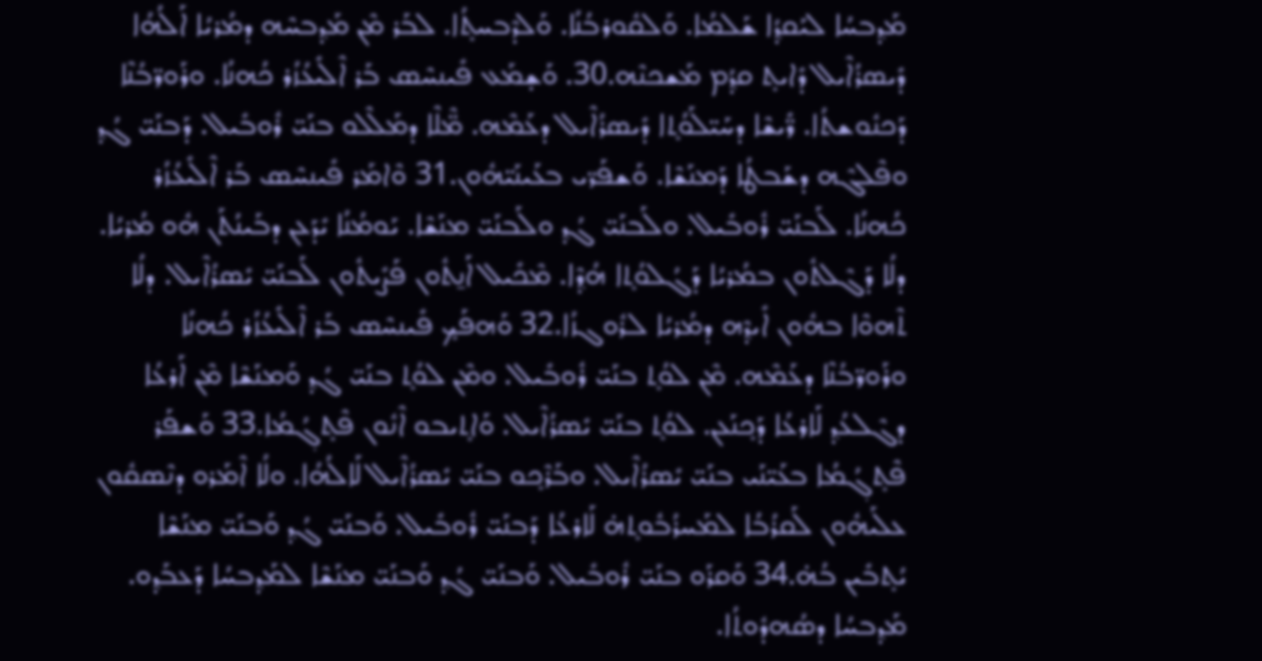ܡܰܕ݂ܒܚܳܐ ܠܝܰܩܕ݂ܳܐ ܫܰܠܡܳܐ. ܘܰܠܩܽܘܪܒܳܢܳܐ. ܘܰܠܕܶܒܚܬ̥ܳܐ. ܠܒܰܪ ܡܶܢ ܡܰܕ݂ܒܚܶܗ ܕܡܳܪܝܳܐ ܐܰ‌ܠܳܗܳܐ ܕܺܝܣܪܳܐܶܝܠ ܕܺܐܝܬ̥ ܩܕ݂ܳܡ ܡܰܫܟܢܶܗ.30. ܘܰܫ̣ܡܰܥ ܦܺܝܢܚܶܣ ܒܰܪ ܐܶܠܺܝܥܳܙܳܪ ܟܳܗܢܳܐ. ܘܪܰܘܖ̈ܒܳܢܶܐ ܕܰܟܢܽܘܫܬܳܐ. ܖ̈ܺܝܫܶܐ ܕܚܰܝ̈ܠܰܘܳܬ̥ܐ ܕܺܝܣܪܳܐܶܝܠ ܕܥܰܡܶܗ. ܡ̈ܶܠܶܐ ܕܡܰܠܶܠܘ ܒܢܰܝ̈ ܪܽܘܒܺܝܠ. ܕܰܒܢܰܝ̈ ܓܳܕ݂ ܘܦܶܠܓܶܗ ܕܫܰܒܛܳܐ ܕܰܡܢܰܫܶܐ. ܘܰܫܦܰܖ̈ܝ ܒܥܰܝܢܰܝ̈ܗܽܘܢ.31 ܘܶܐܡܰܪ ܦܺܝܢܚܶܣ ܒܰܪ ܐܶܠܺܝܥܳܙܳܪ ܟܳܗܢܳܐ. ܠܰܒܢܰܝ̈ ܪܽܘܒܺܝܠ. ܘܠܰܒܢܰܝ̈ ܓܳܕ݂ ܘܠܰܒܢܰܝ̈ ܡܢܰܫܶܐ. ܝܰܘܡܳܢܳܐ ܝܺܕܰܥܢ ܕܒܰܝܢܳܬܰܢ ܗܽܘ ܡܳܪܝܳܐ. ܕܠܳܐ ܕܰܓܶܠܬܽܘܢ ܒܡܳܪܝܳܐ ܕܰܓܳܠܘܳܬ̥ܐ ܗܳܕ݂ܶܐ. ܡܶܟܺܝܠ ܐܰܢ̱ܬܽܘܢ ܦܰܨܺܝܬܽܘܢ ܠܰܒܢܰܝ̈ ܝܺܣܪܳܐܶܝܠ. ܕܠܳܐ ܬܶܗܘܶܐ ܒܗܽܘܢ ܐܺܝܕ݂ܶܗ ܕܡܳܪܝܳܐ ܠܪܽܘܓܙܳܐ.32 ܘܰܗܦܰܟ̥ ܦܺܝܢܚܶܣ ܒܰܪ ܐܶܠܺܝܥܳܙܳܪ ܟܳܗܢܳܐ ܘܪܰܘܖ̈ܒܳܢܶܐ ܕܥܰܡܶܗ. ܡܶܢ ܠܘܳܬ̥ ܒܢܰܝ̈ ܪܽܘܒܺܝܠ. ܘܡܶܢ ܠܘܳܬ̥ ܒܢܰܝ̈ ܓܳܕ݂ ܘܰܡܢܰܫܶܐ ܡܶܢ ܐܰܪܥܳܐ ܕܓܶܠܥܳܕ݂ ܠܰܐܪܥܳܐ ܕܰܟ̥ܢܰܥܢ. ܠܘܳܬ̥ ܒܢܰܝ̈ ܝܺܣܪܳܐܶܝܠ. ܘܰܐܬ̥ܝܒܘ ܐܶܢܽܘܢ ܦܶܬ̥ܓ݂ܳܡܳܐ.33 ܘܰܫܦܰܪ ܦܶܬ̥ܓ݂ܳܡܳܐ ܒܥܰܝ̈ܢܰܝ ܒܢܰܝ̈ ܝܺܣܪܳܐܶܝܠ. ܘܒܰܪܶܟ̥ܘ ܒܢܰܝ̈ ܝܺܣܪܳܐܶܝܠ ܠܰܐܠܳܗܳܐ. ܘܠܳܐ ܐܶܡܰܪܘ ܕܢܶܣܩܽܘܢ ܥܠܰܝܗܽܘܢ ܠܰܩܪܳܒܳܐ ܠܡܰܚܪܳܒܽܘܬ̥ܗ̇ ܠܰܐܪܥܳܐ ܕܰܒܢܰܝ̈ ܪܽܘܒܺܝܠ. ܘܰܒܢܰܝ̈ ܓܳܕ݂ ܘܰܒܢܰܝ̈ ܡܢܰܫܶܐ ܝܳܬ̥ܒܺܝܢ ܒܳܗ̇.34 ܘܰܩܪܰܘ ܒܢܰܝ̈ ܪܽܘܒܺܝܠ. ܘܰܒܢܰܝ̈ ܓܳܕ݂ ܘܰܒܢܰܝ̈ ܡܢܰܫܶܐ ܠܡܰܕ݂ܒܚܳܐ ܕܰܥܒܰܕ݂ܘ. ܡܰܕ݂ܒܚܳܐ ܕܣܳܗܕܽܘܬܳܐ.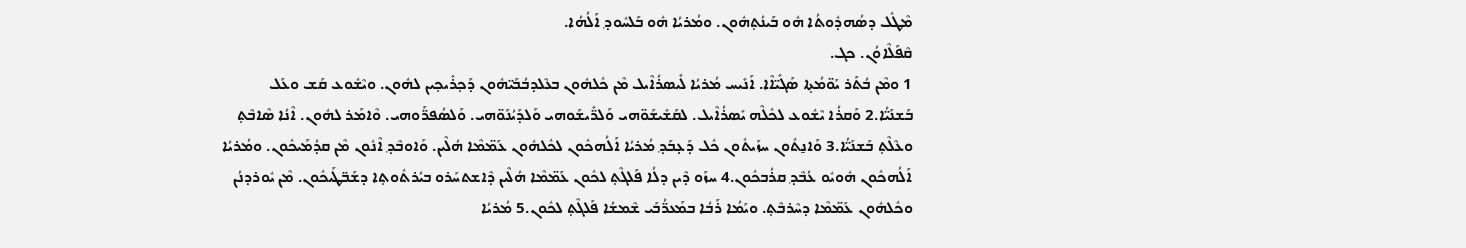ܡܶܛܽܠ ܕܣܳܗܕܽܘܬܳܐ ܗܽܘ ܒܰܝܢܳܬ̥ܗܽܘܢ. ܘܡܳܪܝܳܐ ܗܽܘ ܒܰܠܚܽܘܕ݂ ܐܰ‌ܠܳܗܳܐ.
ܩܶܦܰܠܶܐܘܳܢ. ܟܓ.
1 ܘܡܶܢ ܒܳܬܰܪ ܝܰܘ̈ܡܳܬ̥ܐ ܣܰܓܺܝ̈ܐܶܐ. ܐܰܢܺܝܚ ܡܳܪܝܳܐ ܠܺܝܣܪܳܐܶܝܠ ܡܶܢ ܟܽܠܗܽܘܢ ܒܥܶܠܕܒܳܒܰܝ̈ܗܽܘܢ ܕܰܟ̥ܪܺܝܟ̥ܝܢ ܠܗܽܘܢ. ܘܝܶܫܽܘܥ ܩܰܫ ܘܥܰܠ ܒܰܫܢܰܝ̈ܳܐ.2 ܘܰܩܪܳܐ ܝܶܫܽܘܥ ܠܟܽܠܶܗ ܝܺܣܪܳܐܶܝܠ. ܠܩܰܫܺܝܫܰܘ̈ܗܝ ܘܰܠܖ̈ܺܝܫܰܘܗܝ ܘܰܠܕܰܝܳܢܰܘ̈ܗܝ. ܘܰܠܣܳܦܖ̈ܰܘܗܝ. ܘܶܐܡܰܪ ܠܗܽܘܢ. ܐܶܢܳܐ ܣܶܐܒܶܬ̥ ܘܥܶܠܶܬ̥ ܒܰܫܢܰܝ̈ܳܐ.3 ܘܰܐܢ̱ܬܽܘܢ ܚܙܰܝܬܽܘܢ ܟܽܠ ܕܰܥ̣ܒܰܕ݂ ܡܳܪܝܳܐ ܐܰܠܳܗܟܽܘܢ ܠܟܽܠܗܽܘܢ ܥܰܡ̈ܡܶܐ ܗܳܠܶܝܢ. ܘܰܐܘܒܶܕ݂ ܐܶܢܽܘܢ ܡܶܢ ܩܕܳܡܰܝܟܽܘܢ. ܘܡܳܪܝܳܐ ܐܰܠܳܗܟܽܘܢ ܗܽܘܝܽܘ ܥܳܒܶܕ݂ ܩܪܳܒܟܽܘܢ.4 ܚܙܰܘ ܕܶܝܢ ܕܠܳܐ ܦܰܠܓܶܬ̥ ܠܟܽܘܢ ܥܰܡ̈ܡܶܐ ܗܳܠܶܝܢ ܕܶܐܫܬܚܰܪܘ ܒܝܳܪܬܽܘܬ̥ܐ ܕܫܰܒ̈ܛܰܝܟܽܘܢ. ܡܶܢ ܝܽܘܪܕܢܳܢ ܘܟܽܠܗܽܘܢ ܥܰܡ̈ܡܶܐ ܕܚܶܪܒܶܬ̥. ܘܝܰܡܳܐ ܪܰܒܳܐ ܒܡܰܥܖ̈ܳܒܰܝ ܫܶܡܫܳܐ ܦܰܠܓܶܬ̥ ܠܟܽܘܢ.5 ܡܳܪܝܳܐ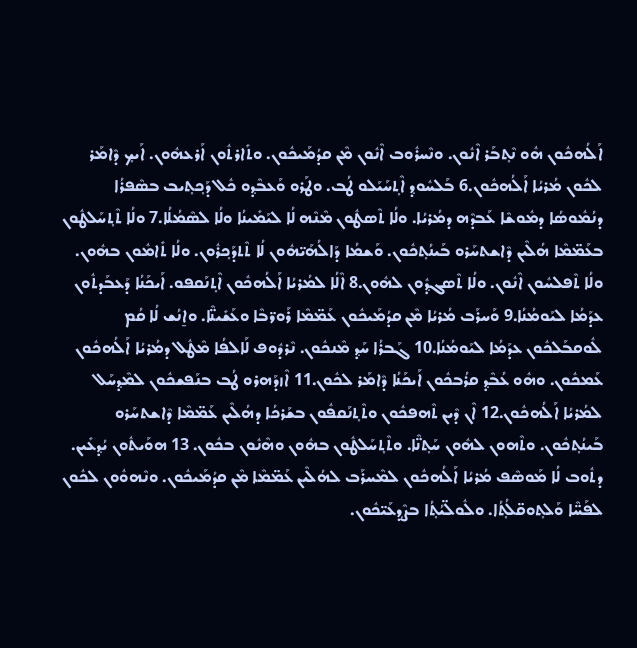ܐܰܠܳܗܟܽܘܢ ܗܽܘ ܢܶܬ̥ܒܰܪ ܐܶܢܽܘܢ. ܘܢܶܚܪܽܘܒ ܐܶܢܽܘܢ ܡܶܢ ܩܕܳܡܰܝܟܽܘܢ. ܘܬܺܐܪܬܽܘܢ ܐܰܪܥܗܽܘܢ. ܐܰܝܟ̥ ܕܶܐܡܰܪ ܠܟܽܘܢ ܡܳܪܝܳܐ ܐܰܠܳܗܟܽܘܢ.6 ܒܰܠܚܽܘܕ݂ ܐܶܬ̥ܚܰܝܰܠܘ ܛܳܒ. ܘܛܰܪܘ ܘܰܥܒܶܕ݂ܘ ܟܽܠ ܕܰܟ̥ܬ̥ܝܒ ܒܣܶܦܪܳܐ ܕܢܳܡܽܘܣܳܐ ܕܡܽܘܫܶܐ ܥܰܒܕܶܗ ܕܡܳܪܝܳܐ. ܘܠܳܐ ܬܶܣܛܽܘܢ ܡܶܢܶܗ ܠܳܐ ܠܝܰܡܺܝܢܳܐ ܘܠܳܐ ܠܣܶܡܳܠܳܐ.7 ܘܠܳܐ ܬܶܬ̥ܚܰܠܛܽܘܢ ܒܥܰܡ̈ܡܶܐ ܗܳܠܶܝܢ ܕܶܐܫܬܚܰܪܘ ܒܰܝܢܳܬ̥ܟܽܘܢ. ܘܰܫܡܳܐ ܕܰܐ‌ܠܳܗܰܝ̈ܗܽܘܢ ܠܳܐ ܬܶܬܕܰܟ̥ܪܽܘܢ. ܘܠܳܐ ܬܺܐܡܽܘܢ ܒܗܽܘܢ. ܘܠܳܐ ܬܶܦܠܚܽܘܢ ܐܶܢܽܘܢ. ܘܠܳܐ ܬܶܣܓܕ݂ܽܘܢ ܠܗܽܘܢ.8 ܐܶܠܳܐ ܠܡܳܪܝܳܐ ܐܰܠܳܗܟܽܘܢ ܐܶܬ̥ܢܰܩܦܘ. ܐܰܝܟܰܢܳܐ ܕܰܥܒܰܕܬܽܘܢ ܥܕܰܡܳܐ ܠܝܰܘܡܳܢܳܐ.9 ܘܰܚܪܰܒ ܡܳܪܝܳܐ ܡܶܢ ܩܕܳܡܰܝܟܽܘܢ ܥܰܡ̈ܡܶܐ ܪܰܘܖ̈ܒܶܐ ܘܥܰܫܺܝܢ̈ܶܐ. ܘܐ̱ܢܳܫ ܠܳܐ ܩܳܡ ܠܽܘܩܒܰܠܟܽܘܢ ܥܕܰܡܳܐ ܠܝܰܘܡܳܢܳܐ.10 ܓܰܒܪܳܐ ܚܰܕ݂ ܡܶܢܟܽܘܢ. ܢܶܪܕܽܘܦ ܠܰܐܠܦܳܐ ܡܶܛܽܠ ܕܡܳܪܝܳܐ ܐܰܠܳܗܟܽܘܢ ܥܰܡܟܽܘܢ. ܘܗܽܘ ܥܳܒܶܕ݂ ܩܪܳܒܟܽܘܢ ܐܰܝܟܰܢܳܐ ܕܶܐܡܰܪ ܠܟܽܘܢ.11 ܐܶܙܕܰܗܪܘ ܛܳܒ ܒܢܰܦܫܟܽܘܢ ܠܡܶܕ݂ܚܰܠ ܠܡܳܪܝܳܐ ܐܰܠܳܗܟܽܘܢ.12 ܐܶܢ ܕܶܝܢ ܬܶܗܦܟܽܘܢ ܘܬܶܬ̥ܢܰܩܦܽܘܢ ܒܫܰܪܟܳܐ ܕܗܳܠܶܝܢ ܥܰܡ̈ܡܶܐ ܕܶܐܫܬܚܰܪܘ ܒܰܝܢܳܬ̥ܟܽܘܢ. ܘܬܶܗܘܢ ܠܗܽܘܢ ܚܰܬ̥ܢ̈ܶܐ. ܘܬܶܬ̥ܚܰܠܛܽܘܢ ܒܗܽܘܢ ܘܗܶܢܽܘܢ ܒܟܽܘܢ. 13 ܗܘܰܝܬܽܘܢ ܝܳܕ݂ܥܺܝܢ. ܕܬܽܘܒ ܠܳܐ ܡܰܘܣܶܦ ܡܳܪܝܳܐ ܐܰܠܳܗܟܽܘܢ ܠܡܶܚܪܰܒ ܠܗܳܠܶܝܢ ܥܰܡ̈ܡܶܐ ܡܶܢ ܩܕܳܡܰܝܟܽܘܢ. ܘܢܶܗܘܽܘܢ ܠܟܽܘܢ ܠܦܰܚ̈ܶܐ ܘܰܠܬ̥ܘܩ̈ܠܳܬ̥ܳܐ. ܘܠܽܘܠ̈ܝܳܬ̥ܳܐ ܒܨܶܕ݂ܥܰܝ̈ܟܽܘܢ.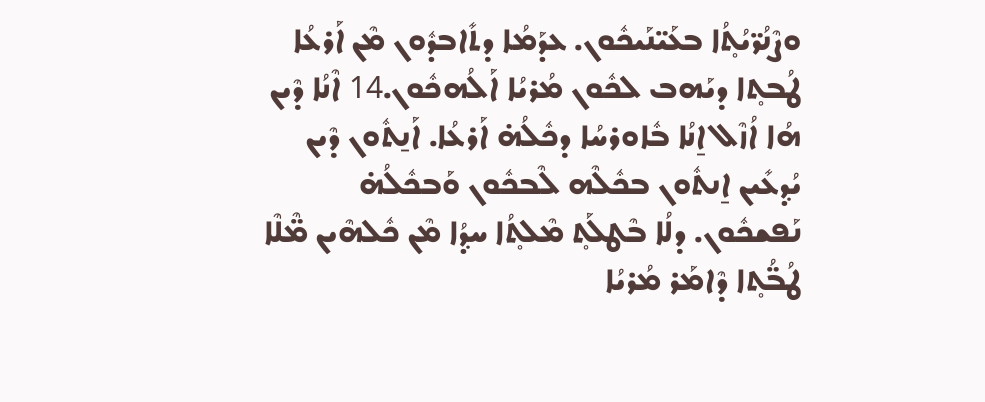ܘܨܶܢܳܖ̈ܝܳܬ̥ܳܐ ܒܥܰܝ̈ܢܰܝܟܽܘܢ. ܥܕܰܡܳܐ ܕܬܺܐܒܕܽܘܢ ܡܶܢ ܐܰܪܥܳܐ ܛܳܒܬ̥ܐ ܕܝܰܗܒ ܠܟܽܘܢ ܡܳܪܝܳܐ ܐܰܠܳܗܟܽܘܢ.14 ܐܶܢܳܐ ܕܶܝܢ ܗܳܐ ܐܳܙܶܠ ܐ̱ܢܳܐ ܒܽܐܘܪܚܳܐ ܕܟܽܠܳܗ̇ ܐܰܪܥܳܐ. ܐܰܢ̱ܬܽܘܢ ܕܶܝܢ ܝܳܕ݂ܥܺܝܢ ܐ̱ܢܬܽܘܢ ܒܟܽܠܶܗ ܠܶܒܟܽܘܢ ܘܰܒܟܽܠܳܗ̇ ܢܰܦܫܟܽܘܢ. ܕܠܳܐ ܒܶܛܠܰܬ̥ ܡܶܠܬ̥ܳܐ ܚܕ݂ܳܐ ܡܶܢ ܟܽܠܗܶܝܢ ܡ̈ܶܠܶܐ ܛܳܒ̈ܳܬ̥ܐ ܕܶܐܡܰܪ ܡܳܪܝܳܐ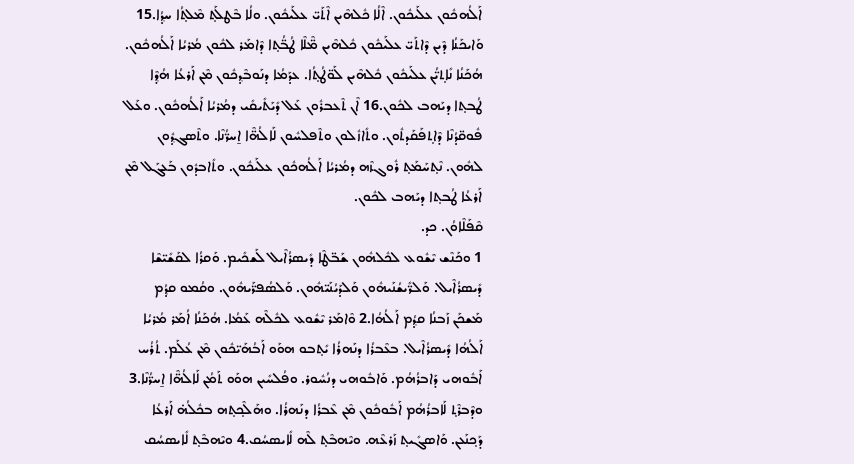ܐܰܠܳܗܟܽܘܢ ܥܠܰܝܟܽܘܢ. ܐܶܠܳܐ ܟܽܠܗܶܝܢ ܐܶܬܰܝ̈ ܥܠܰܝܟܽܘܢ. ܘܠܳܐ ܒܶܛܠܰܬ̥ ܡܶܠܬ̥ܳܐ ܚܕ݂ܳܐ.15 ܘܰܐܝܟܰܢܳܐ ܕܶܝܢ ܕܶܐܬܰܝ̈ ܥܠܰܝܟܽܘܢ ܟܽܠܗܶܝܢ ܡ̈ܶܠܶܐ ܛܳܒ̈ܳܬ̥ܐ ܕܶܐܡܰܪ ܠܟܽܘܢ ܡܳܪܝܳܐ ܐܰܠܳܗܟܽܘܢ. ܗܳܟܰܢܳܐ ܢܺܐܬ̥ܝ̈ܳܢ ܥܠܰܝܟܽܘܢ ܟܽܠܗܶܝܢ ܠܰܘ̈ܛܳܬ̥ܳܐ. ܥܕܰܡܳܐ ܕܢܰܘܒܶܕ݂ܟܽܘܢ ܡܶܢ ܐܰܪܥܳܐ ܗܳܕ݂ܶܐ ܛܳܒܬ̥ܐ ܕܝܰܗܒ ܠܟܽܘܢ.16 ܐܶܢ ܬܶܥܒܪܽܘܢ ܥܰܠ ܕܺܝܰܬܺܝܩܺܝ ܕܡܳܪܝܳܐ ܐܰܠܳܗܟܽܘܢ. ܘܥܰܠ ܦܽܘܩ̈ܕܳܢܶܐ ܕܶܐܬ̥ܦܰܩܰܕܬܽܘܢ. ܘܬܺܐܙܽܠܘܢ ܘܬܶܦܠܚܽܘܢ ܠܰܐܠܳܗ̈ܶܐ ܐ̱ܚܖ̈ܳܢܶܐ. ܘܬܶܣܓܕ݂ܽܘܢ ܠܗܽܘܢ. ܢܶܬ̥ܚܰܡܰܬ̥ ܪܽܘܓܙܶܗ ܕܡܳܪܝܳܐ ܐܰܠܳܗܟܽܘܢ ܥܠܰܝܟܽܘܢ. ܘܬܺܐܒܕܽܘܢ ܒܰܥܓܰܠ ܡܶܢ ܐܰܪܥܳܐ ܛܳܒܬ̥ܐ ܕܝܰܗܒ ܠܟܽܘܢ.
ܩܶܦܰܠܶܐܘܳܢ. ܟܕ.
1 ܘܟܰܢܶܫ ܝܶܫܽܘܥ ܠܟܽܠܗܽܘܢ ܫܰܒ̈ܛܶܐ ܕܺܝܣܪܳܐܶܝܠ ܠܰܫܟܺܝܡ. ܘܰܩܪܳܐ ܠܩܰܫܺܝ̈ܫܶܐ ܕܺܝܣܪܳܐܶܝܠ. ܘܰܠܖ̈ܺܝܫܳܢܰܝܗܽܘܢ ܘܰܠܕܰܝܳܢܰܝ̈ܗܽܘܢ. ܘܰܠܣܳܦܖ̈ܰܝܗܽܘܢ. ܘܩܳܡܘ ܩܕ݂ܳܡ ܡܰܫܟܰܢ ܙܰܒܢܳܐ ܩܕ݂ܳܡ ܐܰ‌ܠܳܗܳܐ.2 ܘܶܐܡܰܪ ܝܶܫܽܘܥ ܠܟܽܠܶܗ ܥܰܡܳܐ. ܗܳܟܰܢܳܐ ܐܳܡܰܪ ܡܳܪܝܳܐ ܐܰ‌ܠܳܗܳܐ ܕܺܝܣܪܳܐܶܝܠ. ܒܥܶܒܪܳܐ ܕܢܰܗܪܳܐ ܝܺܬ̥ܒܘ ܗܘܰܘ ܐܰܒܳܗܰܝ̈ܟܽܘܢ ܡܶܢ ܥܳܠܰܡ. ܬܳܪܳܚ ܐܰܒܽܘܗܝ ܕܰܐܒܪܳܗܳܡ. ܘܰܐܒܽܘܗܝ ܕܢܳܚܽܘܪ. ܘܦܳܠܚܺܝܢ ܗܘܰܘ ܬܰܡܳܢ ܠܰܐܠܳܗ̈ܶܐ ܐ̱ܚܖ̈ܳܢܶܐ.3 ܘܕܶܒܪܶܬ̥ ܠܰܐܒܪܳܗܳܡ ܐܰܒܽܘܟܽܘܢ ܡܶܢ ܥܶܒܪܳܐ ܕܢܰܗܪܳܐ. ܘܗܰܠܶܟ̥ܬ̥ܗ ܒܟܽܠܳܗ̇ ܐܰܪܥܳܐ ܕܰܟ̥ܢܰܥܢ. ܘܰܐܣܓܺܝܬ̥ ܙܰܪܥܶܗ. ܘܝܶܗܒܶܬ̥ ܠܶܗ ܠܺܐܝܣܚܳܩ.4 ܘܝܶܗܒܶܬ̥ ܠܺܐܝܣܚܳܩ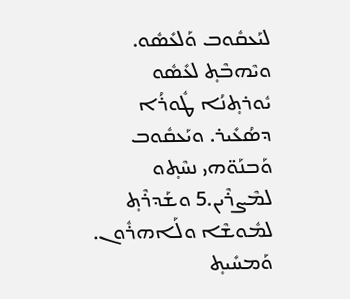ܠܝܰܥܩܽܘܒ ܘܰܠܥܺܣܽܘ. ܘܝܶܗܒܶܬ̥ ܠܥܺܣܽܘ ܝܽܘܪܬ̥ܢܳܐ ܛܽܘܪܳܐ ܕܣܳܥܺܝܪ. ܘܝܰܥܩܽܘܒ ܘܰܒܢܰܘ̈ܗܝ ܢܚܶܬ̥ܘ ܠܡܶܨܪܶܝܢ.5 ܘܫܰܕܪܶܬ̥ ܠܡܽܘܫܶܐ ܘܠܰܐܗܪܽܘܢ. ܘܰܡܚܺܝܬ̥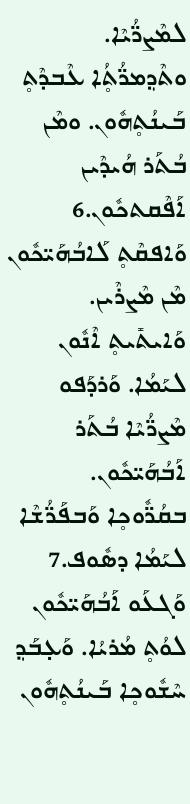ܠܡܶܨܖ̈ܳܝܶܐ. ܘܬܶܕ݂ܡܖ̈ܳܬ̥ܳܐ ܥܶܒܕܶܬ̥ ܒܰܝܢܳܬ̥ܗܽܘܢ. ܘܡܶܢ ܒܳܬܰܪ ܗܳܝܕܶܝܢ ܐܰܦܶܩܬܟܽܘܢ.6 ܘܰܐܦܩܶܬ̥ ܠܰܐܒܳܗܰܝ̈ܟܽܘܢ ܡܶܢ ܡܶܨܪܶܝܢ. ܘܰܐܝܬܺܝܬ̥ ܐܶܢܽܘܢ ܠܝܰܡܳܐ. ܘܰܪܕܰܦܘ ܡܶܨܖ̈ܳܝܶܐ ܒܳܬܰܪ ܐܰܒܳܗܰܝ̈ܟܽܘܢ. ܒܩܳܖ̈ܽܘܟ̥ܐ ܘܰܒܦܰܖ̈ܳܫܶܐ ܠܝܰܡܳܐ ܕܣܽܘܦ.7 ܘܰܓܥܰܘ ܐܰܒܳܗܰܝ̈ܟܽܘܢ ܠܘܳܬ̥ ܡܳܪܝܳܐ. ܘܰܥ̣ܒܰܕ݂ ܚܶܫܽܘܟ̥ܐ ܒܰܝܢܳܬ̥ܗܽܘܢ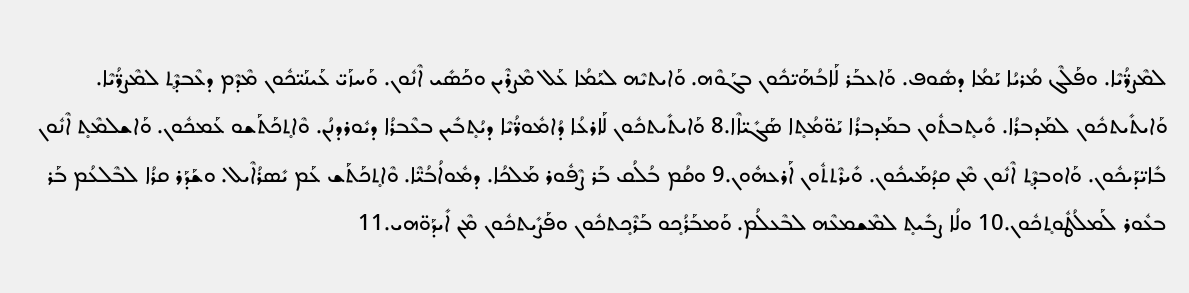ܠܡܶܨܖ̈ܳܝܶܐ. ܘܦܰܠܶܓ ܡܳܪܝܳܐ ܝܰܡܳܐ ܕܣܽܘܦ. ܘܰܐܥܒܰܪ ܠܰܐܒܳܗܰܝ̈ܟܽܘܢ ܒܓܰܘܶܗ. ܘܰܐܝܬܝܶܗ ܠܝܰܡܳܐ ܥܰܠ ܡܶܨܪܶܝܢ ܘܟܰܣܺܝ ܐܶܢܽܘܢ. ܘܰܚܙܰܝ̈ ܥܰܝܢܰܝ̈ܟܽܘܢ ܡܶܕܶܡ ܕܥܶܒܕܶܬ̥ ܠܡܶܨܖ̈ܳܝܶܐ. ܘܰܐܝܬܺܝܬܟܽܘܢ ܠܡܰܕܒܪܳܐ. ܘܺܝܬ̥ܒܬܽܘܢ ܒܡܰܕܒܪܳܐ ܝܰܘ̈ܡܳܬ̥ܐ ܣܰܓܺܝ̈ܐܶܐ.8 ܘܰܐܝܬܺܝܬܟܽܘܢ ܠܰܐܪܥܳܐ ܕܳܐܡܽܘܖ̈ܳܝܶܐ ܕܝܳܬ̥ܒܺܝܢ ܒܥܶܒܪܳܐ ܕܝܽܘܪܕܢܳܢ. ܘܶܐܬ̥ܟܰܬܰܫܘ ܥܰܡܟܽܘܢ. ܘܰܐܫܠܡܶܬ̥ ܐܶܢܽܘܢ ܒܺܐܝ̈ܕܰܝܟܽܘܢ. ܘܰܐܘܒܕܶܬ̥ ܐܶܢܽܘܢ ܡܶܢ ܩܕܳܡܰܝܟܽܘܢ. ܘܺܝܪܶܬܬܽܘܢ ܐܰܪܥܗܽܘܢ.9 ܘܩܳܡ ܒܳܠܳܩ ܒܰܪ ܨܶܦܽܘܪ ܡܰܠܟܳܐ. ܕܡܽܘܐܳܒܳܝ̈ܶܐ. ܘܶܐܬ̥ܟܰܬܰܫ ܥܰܡ ܝܺܣܪܳܐܶܝܠ. ܘܫܰܕܰܪ ܩܪܳܐ ܠܒܶܠܥܳܡ ܒܰܪ ܒܥܽܘܪ ܠܰܡܠܳܛܽܘܬ̥ܟܽܘܢ.10 ܘܠܳܐ ܨܒܺܝܬ̥ ܠܡܶܫܡܥܶܗ ܠܒܶܥܠܳܡ. ܘܰܡܒܰܪܳܟ̥ܘ ܒܰܪܶܟ̥ܬܟܽܘܢ ܘܦܰܨܺܝܬܟܽܘܢ ܡܶܢ ܐܺܝܕܰܘ̈ܗܝ.11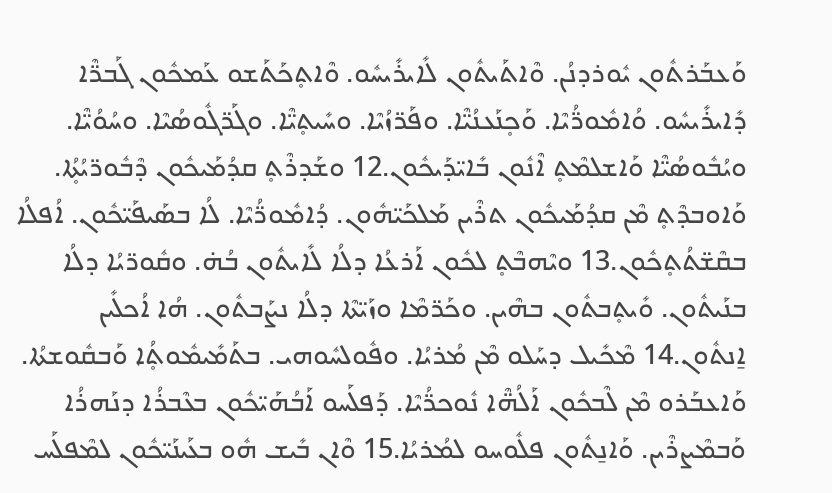ܘܰܥܒܰܪܬܽܘܢ ܝܽܘܪܕܢܳܢ. ܘܶܐܬܰܝܬܽܘܢ ܠܺܐܝܪܺܝܚܽܘ. ܘܶܐܬ̥ܟܰܬܰܫܘ ܥܰܡܟܽܘܢ ܓܰܒܖ̈ܶܐ ܕܺܐܝܪܺܝܚܽܘ. ܘܳܐܡܽܘܖ̈ܳܝܶܐ. ܘܰܟ̥ܢܰܥܢܳܝ̈ܶܐ. ܘܦܰܖ̈ܙܳܝܶܐ. ܘܚܺܝܬ̥ܝ̈ܶܐ. ܘܓܰܖ̈ܓܽܘܣܳܝܶܐ. ܘܚܳܘܳܝ̈ܶܐ. ܘܝܳܒܽܘܣܳܝ̈ܶܐ ܘܰܐܫܠܡܶܬ̥ ܐܶܢܽܘܢ ܒܺܐܝ̈ܕܰܝܟܽܘܢ.12 ܘܫܰܕܪܶܬ̥ ܩܕܳܡܰܝܟܽܘܢ ܕܶܒܽܘܖ̈ܝܳܬ̥ܳܐ. ܘܰܐܘܒܕܶܬ̥ ܡܶܢ ܩܕܳܡܰܝܟܽܘܢ ܬܪܶܝܢ ܡܰܠܟܰܝ̈ܗܽܘܢ. ܕܳܐܡܽܘܖ̈ܳܝܶܐ. ܠܳܐ ܒܣܰܝܦܰܝ̈ܟܽܘܢ. ܐܳܦܠܳܐ ܒܩܶܫ̈ܬܳܬ̥ܟܽܘܢ.13 ܘܝܶܗܒܶܬ̥ ܠܟܽܘܢ ܐܰܪܥܳܐ ܕܠܳܐ ܠܺܐܝܬܽܘܢ ܒܳܗ̇. ܘܩܽܘܖ̈ܝܳܐ ܕܠܳܐ ܒܢܰܝܬܽܘܢ. ܘܺܝܬ̥ܒܬܽܘܢ ܒܗܶܝܢ. ܘܟܰܖ̈ܡܶܐ ܘܙܰܝ̈ܬܶܐ ܕܠܳܐ ܢܨܰܒܬܽܘܢ. ܗܳܐ ܐܳܟܠܺܝܢ ܐ̱ܢܬܽܘܢ.14 ܡܶܟܺܝܠ ܕܚܰܠܘ ܡܶܢ ܡܳܪܝܳܐ. ܘܦܽܘܠܚܽܘܗܝ. ܒܬܰܡܺܝܡܽܘܬ̥ܳܐ ܘܰܒܩܽܘܫܬܳܐ. ܘܰܐܥܒܰܪܘ ܡܶܢ ܠܶܒܟܽܘܢ ܐܰܠܳܗ̈ܶܐ ܢܽܘܟܖ̈ܳܝܶܐ. ܕܰܦܠܰܚܘ ܐܰܒܳܗܰܝ̈ܟܽܘܢ ܒܥܶܒܪܳܐ ܕܢܰܗܪܳܐ ܘܰܒܡܶܨܪܶܝܢ. ܘܰܐܢ̱ܬܽܘܢ ܦܠܽܘܚܘ ܠܡܳܪܝܳܐ.15 ܘܶܐܢ ܒܺܝܫ ܗܽܘ ܒܥܰܝܢܰܝ̈ܟܽܘܢ ܠܡܶܦܠܰܚ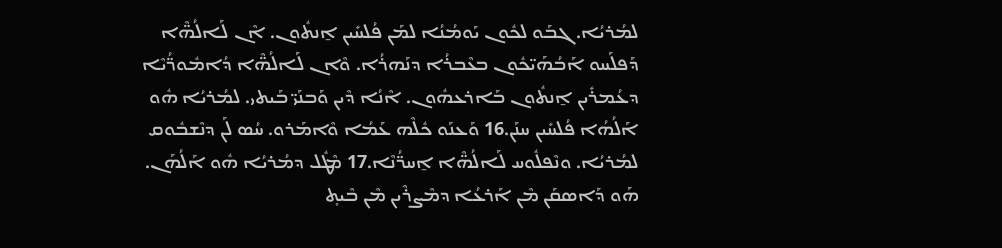ܠܡܳܪܝܳܐ. ܓܒܰܘ ܠܟܽܘܢ ܝܰܘܡܳܢܳܐ ܠܡܰܢ ܦܳܠܚܺܝܢ ܐ̱ܢܬܽܘܢ. ܐܶܢ ܠܰܐܠܳܗ̈ܶܐ ܕܰܦܠܰܚܘ ܐܰܒܳܗܰܝ̈ܟܽܘܢ ܒܥܶܒܪܳܐ ܕܢܰܗܪܳܐ. ܘܶܐܢ ܠܰܐܠܳܗ̈ܶܐ ܕܳܐܡܽܘܖ̈ܳܝܶܐ ܕܥܳܡܪܺܝܢ ܐ̱ܢܬܽܘܢ ܒܰܐܪܥܗܽܘܢ. ܐܶܢܳܐ ܕܶܝܢ ܘܰܒܢܰܝ̈ ܒܰܝܬܝ. ܠܡܳܪܝܳܐ ܗܽܘ ܐܰ‌ܠܳܗܳܐ ܦܳܠܚܺܝܢ ܚܢܰܢ.16 ܘܰܥܢܰܘ ܟܽܠܶܗ ܥܰܡܳܐ ܘܶܐܡܰܪܘ. ܚܳܣ ܠܰܢ ܕܢܶܫܒܽܘܩ ܠܡܳܪܝܳܐ. ܘܢܶܦܠܽܘܚ ܠܰܐܠܳܗ̈ܶܐ ܐ̱ܚܖ̈ܳܢܶܐ.17 ܡܶܛܽܠ ܕܡܳܪܝܳܐ ܗܽܘ ܐܰܠܳܗܰܢ. ܗܰܘ ܕܰܐܣܩܰܢ ܡܶܢ ܐܰܪܥܳܐ ܕܡܶܨܪܶܝܢ ܡܶܢ ܒܶܝܬ̥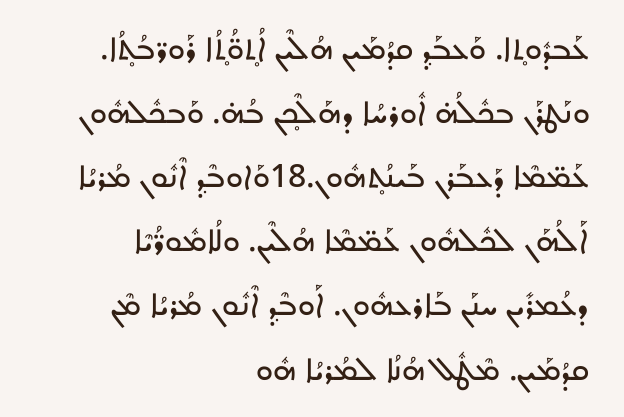ܥܰܒܕܽܘܬ̥ܐ. ܘܰܥܒܰܕ݂ ܩܕܳܡܰܝܢ ܗܳܠܶܝܢ ܐܳܬ̥ܘ̈ܳܬ̥ܳܐ ܪܰܘܖ̈ܒܳܬ̥ܳܐ. ܘܢܰܛܪܰܢ ܒܟܽܠܳܗ̇ ܐܽܘܪܚܳܐ ܕܗܰܠܶܟ̥ܢ ܒܳܗ̇. ܘܰܒܟܽܠܗܽܘܢ ܥܰܡ̈ܡܶܐ ܕܰܥܒܰܪܢ ܒܰܝܢܳܬ̥ܗܽܘܢ.18ܘܰܐܘܒܶܕ݂ ܐܶܢܽܘܢ ܡܳܪܝܳܐ ܐܰܠܳܗܰܢ ܠܟܽܠܗܽܘܢ ܥܰܡ̈ܡܶܐ ܗܳܠܶܝܢ. ܘܠܳܐܡܽܘܖ̈ܳܝܶܐ ܕܥܳܡܪܺܝܢ ܚܢܰܢ ܒܰܐܪܥܗܽܘܢ. ܐܰܘܒܶܕ݂ ܐܶܢܽܘܢ ܡܳܪܝܳܐ ܡܶܢ ܩܕܳܡܰܝܢ. ܡܶܛܽܠ ܗܳܢܳܐ ܠܡܳܪܝܳܐ ܗܽܘ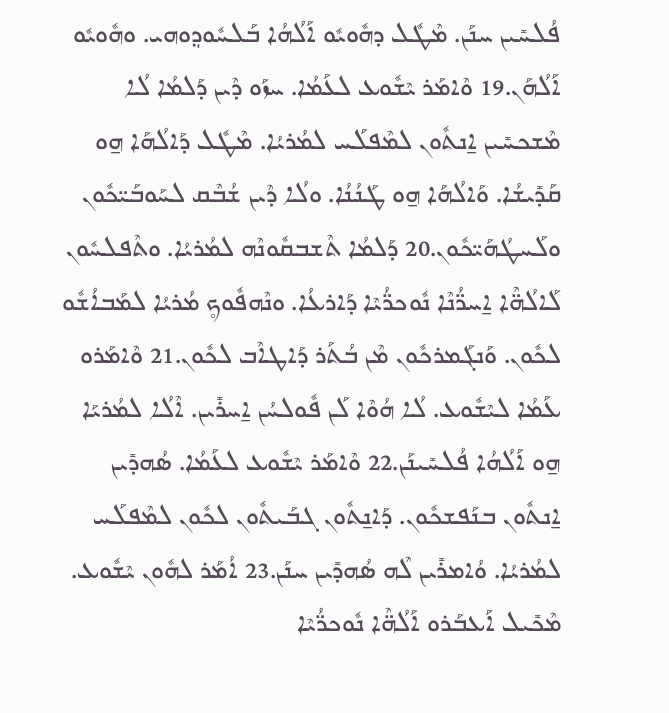ܦܳܠܚܺܝܢ ܚܢܰܢ. ܡܶܛܽܠ ܕܗܽܘܝܽܘ ܐܰ‌ܠܳܗܳܐ ܒܰܠܚܽܘܕ݂ܘܗܝ. ܘܗܽܘܝܽܘ ܐܰܠܳܗܰܢ.19 ܘܶܐܡܰܪ ܝܶܫܽܘܥ ܠܥܰܡܳܐ. ܚܙܰܘ ܕܶܝܢ ܕܰܠܡܳܐ ܠܳܐ ܡܶܫܟܚܺܝܢ ܐ̱ܢܬܽܘܢ ܠܡܶܦܠܰܚ ܠܡܳܪܝܳܐ. ܡܶܛܽܠ ܕܰܐܠܳܗܰܐ ܗ̱ܘ ܩܰܕܺܝܫܳܐ. ܘܰܐܠܳܗܰܐ ܗ̱ܘ ܛܰܢܳܢܳܐ. ܘܠܳܐ ܕܶܝܢ ܫܳܒܶܩ ܠܚܰܘܒܰܝ̈ܟܽܘܢ ܘܠܰܚܛܳܗܰܝ̈ܟܽܘܢ.20 ܕܰܠܡܳܐ ܬܶܫܒܩܽܘܢܶܗ ܠܡܳܪܝܳܐ. ܘܬܶܦܠܚܽܘܢ ܠܰܐܠܳܗ̈ܶܐ ܐ̱ܚܖ̈ܳܢܶܐ ܢܽܘܟܖ̈ܳܝܶܐ ܕܰܐܪܥܳܐ. ܘܢܶܗܦܽܘܟ̥ ܡܳܪܝܳܐ ܠܡܰܒܐܳܫܽܘ ܠܟܽܘܢ. ܘܰܢܓܰܡܪܟܽܘܢ ܡܶܢ ܒܳܬܰܪ ܕܰܐܛܐܶܒ ܠܟܽܘܢ.21 ܘܶܐܡܰܪܘ ܥܰܡܳܐ ܠܝܶܫܽܘܥ. ܠܳܐ ܗܳܘܶܐ ܠܰܢ ܦܽܘܠܚܳܢ ܐ̱ܚܪܺܝܢ. ܐܶܠܳܐ ܠܡܳܪܝܰܐ ܗ̱ܘ ܐܰ‌ܠܳܗܳܐ ܦܳܠܚܺܝܢܰܢ.22 ܘܶܐܡܰܪ ܝܶܫܽܘܥ ܠܥܰܡܳܐ. ܣܳܗܕܺܝܢ ܐ̱ܢܬܽܘܢ ܒܢܰܦܫܟܽܘܢ. ܕܰܐܢ̱ܬܽܘܢ ܓܒܰܝܬܽܘܢ ܠܟܽܘܢ ܠܡܶܦܠܰܚ ܠܡܳܪܝܳܐ. ܘܳܐܡܪܺܝܢ ܠܶܗ ܣܳܗܕܺܝܢ ܚܢܰܢ.23 ܐܳܡܰܪ ܠܗܽܘܢ ܝܶܫܽܘܥ. ܡܶܟܺܝܠ ܐܰܥܒܰܪܘ ܐܰܠܳܗ̈ܶܐ ܢܽܘܟܖ̈ܳܝܶܐ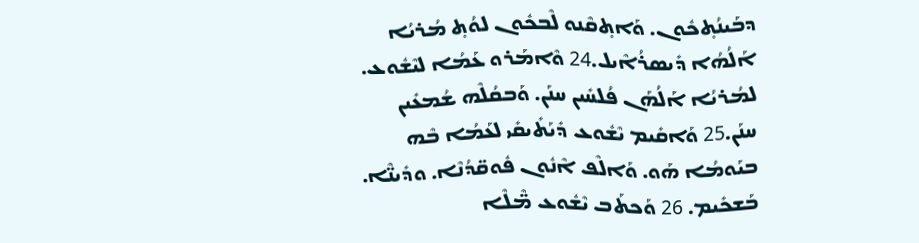ܕܒܰܝܢܳܬ̥ܟܽܘܢ. ܘܰܐܬ̥ܩܶܢܘ ܠܶܒܟܽܘܢ ܠܘܳܬ̥ ܡܳܪܝܳܐ ܐܰ‌ܠܳܗܳܐ ܕܺܝܣܪܳܐܶܝܠ.24 ܘܶܐܡܰܪܘ ܥܰܡܳܐ ܠܝܶܫܽܘܥ. ܠܡܳܪܝܳܐ ܐܰܠܳܗܰܢ ܦܳܠܚܺܝܢ ܚܢܰܢ. ܘܰܒܩܳܠܶܗ ܫܳܡܥܺܝܢ ܚܢܰܢ.25 ܘܰܐܩܺܝܡ ܝܶܫܽܘܥ ܕܺܝܰܬܺܝܩܺܝ ܠܥܰܡܳܐ ܒܶܗ ܒܝܰܘܡܳܐ ܗܰܘ. ܘܰܐܠܶܦ ܐܶܢܽܘܢ ܦܽܘܩ̈ܕܳܢܶܐ. ܘܕܺܝܢ̈ܶܐ. ܒܰܫܟܺܝܡ. 26 ܘܰܟܬܰܒ ܝܶܫܽܘܥ ܡ̈ܶܠܶܐ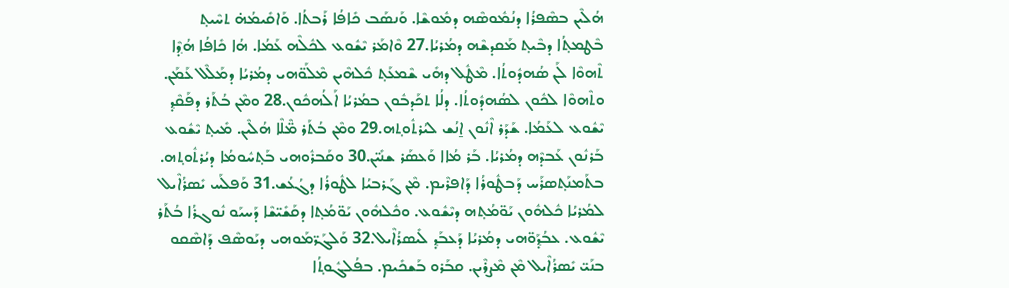ܗܳܠܶܝܢ ܒܣܶܦܪܳܐ ܕܢܳܡܽܘܣܶܗ ܕܡܽܘܫܶܐ. ܘܰܢܣܰܒ ܟܺܐܦܳܐ ܪܰܒܬܳܐ. ܘܰܐܩܺܝܡܳܗ̇ ܬܚܶܝܬ̥ ܒܶܛܡܬ̥ܳܐ ܕܒܶܝܬ̥ ܡܰܩܕܫܶܗ ܕܡܳܪܝܳܐ.27 ܘܶܐܡܰܪ ܝܶܫܽܘܥ ܠܟܽܠܶܗ ܥܰܡܳܐ. ܗܳܐ ܟܺܐܦܳܐ ܗܳܕ݂ܶܐ ܬܶܗܘܶܐ ܠܰܢ ܣܳܗܕܽܘܬܳܐ. ܡܶܛܽܠ ܕܗܺܝ ܫܶܡܥܰܬ̥ ܟܽܠܗܶܝܢ ܡܶܠܰܘ̈ܗܝ ܕܡܳܪܝܳܐ ܕܡܰܠܶܠ ܥܰܡܰܢ. ܘܬܶܗܘܶܐ ܠܟܽܘܢ ܠܣܳܗܕܽܘܬܳܐ. ܕܠܳܐ ܬܟܰܕܒܽܘܢ ܒܡܳܪܝܳܐ ܐܰܠܳܗܟܽܘܢ.28 ܘܡܶܢ ܒܳܬܰܪ ܕܦܰܩܶܕ݂ ܝܶܫܽܘܥ ܠܥܰܡܳܐ. ܫܰܕܰܪ ܐܶܢܽܘܢ ܐ̱ܢܳܫ ܠܝܳܪܬܽܘܬ̥ܗ.29 ܘܡܶܢ ܒܳܬܰܪ ܡ̈ܶܠܶܐ ܗܳܠܶܝܢ. ܡܺܝܬ̥ ܝܶܫܽܘܥ ܒܰܪܢܽܘܢ ܥܰܒܕܶܗ ܕܡܳܪܝܳܐ. ܒܰܪ ܡܳܐܐ ܘܰܥܣܰܪ ܫܢܺܝ̈ܢ.30 ܘܩܰܒܪܽܘܗܝ ܒܰܬ̥ܚܽܘܡܳܐ ܕܝܳܪܬܽܘܬ̥ܗ. ܒܬܰܡܢܰܬ̥ܣܪܰܚ ܕܰܒܛܽܘܪܳܐ ܕܰܐܦܪܶܝܡ. ܡܶܢ ܓܰܪܒܝܳܐ ܠܛܽܘܪܳܐ ܕܓܳܥܳܫ.31 ܘܰܦܠܰܚ ܝܺܣܪܳܐܶܝܠ ܠܡܳܪܝܳܐ ܟܽܠܗܽܘܢ ܝܰܘ̈ܡܳܬ̥ܗ ܕܝܶܫܽܘܥ. ܘܟܽܠܗܽܘܢ ܝܰܘ̈ܡܳܬ̥ܐ ܕܩܰܫܺܝ̈ܫܶܐ ܕܰܚܝܰܘ ܢܽܘܓܪܳܐ ܒܳܬܰܪ ܝܶܫܽܘܥ. ܥܒܳܕ݂ܰܘ̈ܗܝ ܕܡܳܪܝܳܐ ܕܰܥܒܰܕ݂ ܠܺܝܣܪܳܐܶܝܠ.32 ܘܰܠܓܰܖ̈ܡܰܘܗܝ ܕܝܰܘܣܶܦ ܕܰܐܣܶܩܘ ܒܢܰܝ̈ ܝܺܣܪܳܐܶܝܠ ܡܶܢ ܡܶܨܪܶܝܢ. ܩܒܰܪܘ ܒܰܫܟܺܝܡ. ܒܦܳܠܓܽܘܬ̥ܳܐ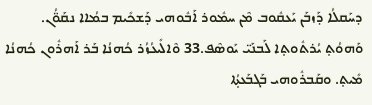ܕܚܰܩܠܳܐ ܕܰܙܒܰܢ ܝܰܥܩܽܘܒ ܡܶܢ ܚܡܽܘܪ ܐܰܒܽܘܗܝ ܕܰܫܟܺܝܡ ܒܡܳܐܐ ܢܩܰܘ̈ܳܢ. ܘܰܗܘܳܬ̥ ܝܳܪܬܽܘܬ̥ܐ ܠܰܒܢܰܝ̈ ܝܰܘܣܶܦ.33 ܘܶܐܠܺܝܥܳܙܳܪ ܟܳܗܢܳܐ ܒܰܪ ܐܰܗܪܽܘܢ ܟܳܗܢܳܐ ܡܺܝܬ̥. ܘܩܰܒܪܽܘܗܝ ܒܰܓܒܰܥܬ̥ܳܐ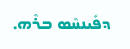ܕܦܺܝܢܚܶܣ ܒܪܶܗ.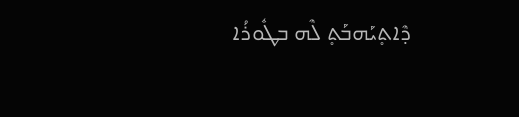ܕܶܐܬ̥ܝܰܗܒܰܬ̥ ܠܶܗ ܒܛܽܘܪܳܐ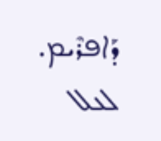ܕܰܐܦܪܶܝܡ.
ܠܥܠ